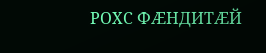РОХС ФÆНДИТÆЙ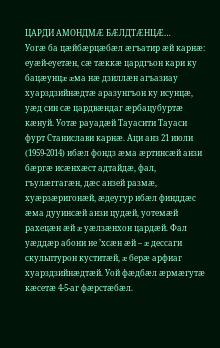ЦАРДИ АМОНДМÆ БÆЛДТÆНЦÆ…
Уогæ ба цæйбæрцæбæл æгъатир æй карнæ: еуæй-еуетæн, сæ тæккæ цардгъон кари ку бацæунцæ æма нæ дзиллæн агъазиау хуарздзийнæдтæ аразунгъон ку исунцæ, уæд син сæ цардвæндаг æрбацубуртæ кæнуй. Уотæ рауадæй Тауасити Тауаси фурт Станислави карнæ. Аци анз 21 июли (1959-2014) ибæл фондз æма æртинсæй анзи бæргæ исæнхæст адтайдæ, фал, гъулæггагæн, дæс анзей размæ, хуæрзæригонæй, æдеугур ибæл финддæс æма дууинсæй анзи цудæй, уотемæй рахецæн æй æ уæлзæнхон цардæй. Фал уæддæр абони не ’хсæн æй – æ дессаги скульптурон куститæй, æ берæ арфиаг хуарздзийнæдтæй. Уой фæдбæл æрмæгутæ кæсетæ 4-5-аг фæрстæбæл.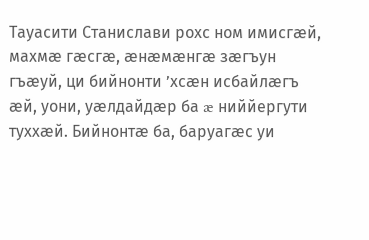Тауасити Станислави рохс ном имисгæй, махмæ гæсгæ, æнæмæнгæ зæгъун гъæуй, ци бийнонти ’хсæн исбайлæгъ æй, уони, уæлдайдæр ба æ ниййергути туххæй. Бийнонтæ ба, баруагæс уи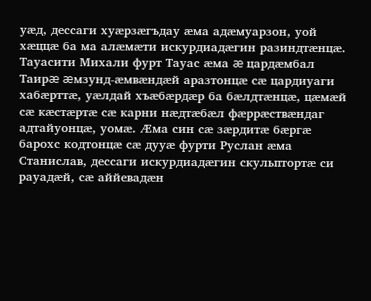уæд, дессаги хуæрзæгъдау æма адæмуарзон, уой хæццæ ба ма алæмæти искурдиадæгин разиндтæнцæ.
Тауасити Михали фурт Тауас æма æ цардæмбал Таирæ æмзунд-æмвæндæй аразтонцæ сæ цардиуаги хабæрттæ, уæлдай хъæбæрдæр ба бæлдтæнцæ, цæмæй сæ кæстæртæ сæ карни нæдтæбæл фæррæствæндаг адтайуонцæ, уомæ. Æма син сæ зæрдитæ бæргæ барохс кодтонцæ сæ дууæ фурти Руслан æма Станислав, дессаги искурдиадæгин скульптортæ си рауадæй, сæ аййевадæн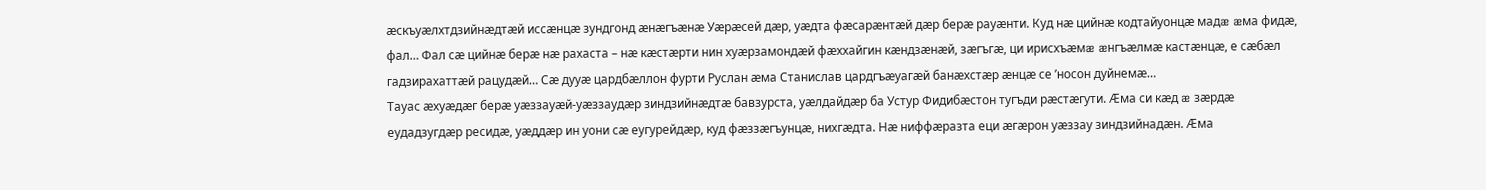æскъуæлхтдзийнæдтæй иссæнцæ зундгонд æнæгъæнæ Уæрæсей дæр, уæдта фæсарæнтæй дæр берæ рауæнти. Куд нæ цийнæ кодтайуонцæ мадæ æма фидæ, фал… Фал сæ цийнæ берæ нæ рахаста – нæ кæстæрти нин хуæрзамондæй фæххайгин кæндзæнæй, зæгъгæ, ци ирисхъæмæ æнгъæлмæ кастæнцæ, е сæбæл гадзирахаттæй рацудæй… Сæ дууæ цардбæллон фурти Руслан æма Станислав цардгъæуагæй банæхстæр æнцæ се ’носон дуйнемæ…
Тауас æхуæдæг берæ уæззауæй-уæззаудæр зиндзийнæдтæ бавзурста, уæлдайдæр ба Устур Фидибæстон тугъди рæстæгути. Æма си кæд æ зæрдæ еудадзугдæр ресидæ, уæддæр ин уони сæ еугурейдæр, куд фæззæгъунцæ, нихгæдта. Нæ ниффæразта еци æгæрон уæззау зиндзийнадæн. Æма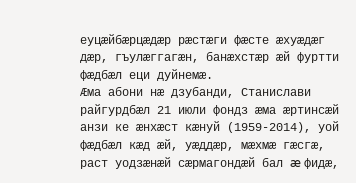еуцæйбæрцæдæр рæстæги фæсте æхуæдæг дæр, гъулæггагæн, банæхстæр æй фуртти фæдбæл еци дуйнемæ.
Æма абони нæ дзубанди, Станислави райгурдбæл 21 июли фондз æма æртинсæй анзи ке æнхæст кæнуй (1959-2014), уой фæдбæл кæд æй, уæддæр, мæхмæ гæсгæ, раст уодзæнæй сæрмагондæй бал æ фидæ,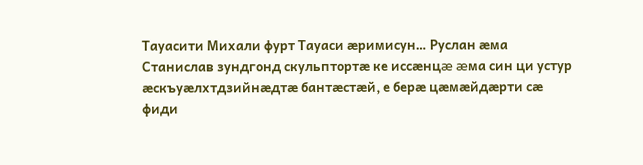Тауасити Михали фурт Тауаси æримисун… Руслан æма Станислав зундгонд скульптортæ ке иссæнцæ æма син ци устур æскъуæлхтдзийнæдтæ бантæстæй, е берæ цæмæйдæрти сæ фиди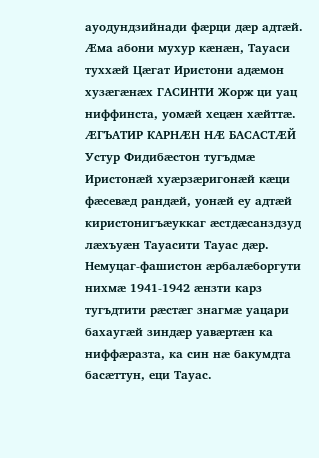ауодундзийнади фæрци дæр адтæй. Æма абони мухур кæнæн, Тауаси туххæй Цæгат Иристони адæмон хузæгæнæх ГАСИНТИ Жорж ци уац ниффинста, уомæй хецæн хæйттæ.
ÆГЪАТИР КАРНÆН НÆ БАСАСТÆЙ
Устур Фидибæстон тугъдмæ Иристонæй хуæрзæригонæй кæци фæсевæд рандæй, уонæй еу адтæй киристонигъæуккаг æстдæсанздзуд лæхъуæн Тауасити Тауас дæр. Немуцаг-фашистон æрбалæборгути нихмæ 1941-1942 æнзти карз тугъдтити рæстæг знагмæ уацари бахаугæй зиндæр уавæртæн ка ниффæразта, ка син нæ бакумдта басæттун, еци Тауас.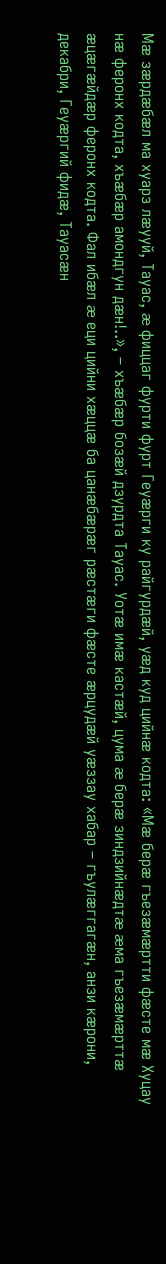Мæ зæрдæбæл ма хуарз лæууй, Тауас, æ фиццаг фурти фурт Геуæрги ку райгурдæй, уæд куд цийнæ кодта: «Мæ берæ гъезæмæртти фæсте мæ Хуцау нæ феронх кодта, хъæбæр амондгун дæн!..», – хъæбæр бозæй дзурдта Тауас. Уотæ имæ кастæй, цума æ берæ зиндзийнæдтæ æма гъезæмæрттæ æцæгæйдæр феронх кодта. Фал ибæл æ еци цийни хæццæ ба цанæбæрæг рæстæги фæсте æрцудæй уæззау хабар – гъулæггагæн, анзи кæрони, декабри, Геуæргий фидæ, Тауасæн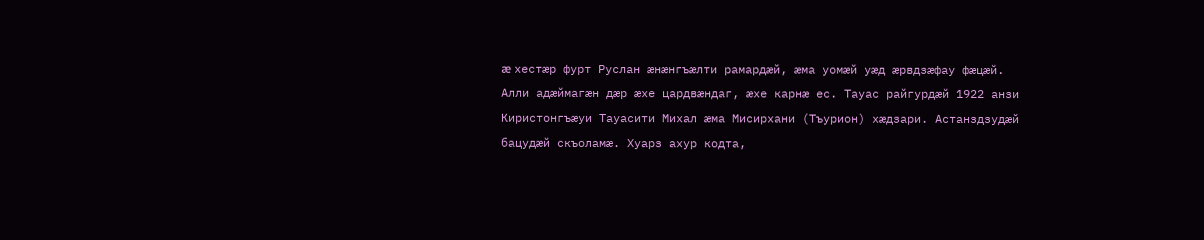æ хестæр фурт Руслан æнæнгъæлти рамардæй, æма уомæй уæд æрвдзæфау фæцæй.
Алли адæймагæн дæр æхе цардвæндаг, æхе карнæ ес. Тауас райгурдæй 1922 анзи Киристонгъæуи Тауасити Михал æма Мисирхани (Тъурион) хæдзари. Астанздзудæй бацудæй скъоламæ. Хуарз ахур кодта,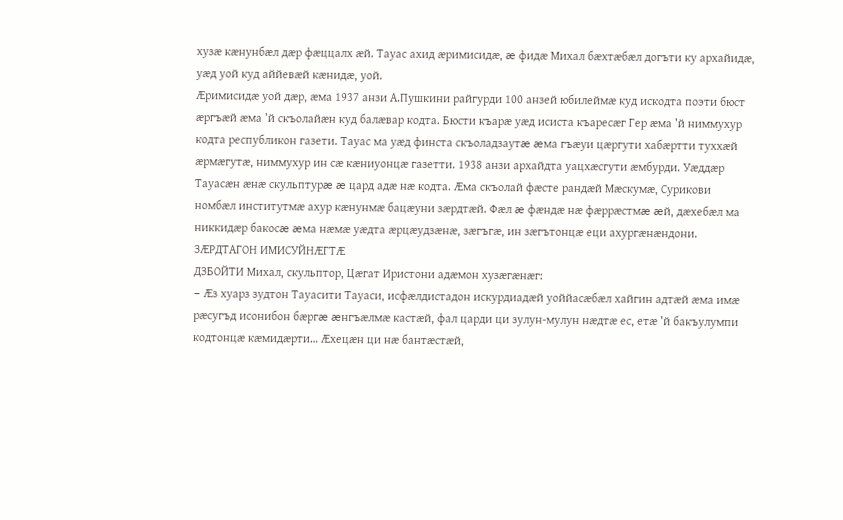хузæ кæнунбæл дæр фæццалх æй. Тауас ахид æримисидæ, æ фидæ Михал бæхтæбæл догъти ку архайидæ, уæд уой куд аййевæй кæнидæ, уой.
Æримисидæ уой дæр, æма 1937 анзи А.Пушкини райгурди 100 анзей юбилеймæ куд искодта поэти бюст æргъæй æма ’й скъолайæн куд балæвар кодта. Бюсти къарæ уæд исиста къаресæг Гер æма ’й ниммухур кодта республикон газети. Тауас ма уæд финста скъоладзаутæ æма гъæуи цæргути хабæртти туххæй æрмæгутæ, ниммухур ин сæ кæниуонцæ газетти. 1938 анзи архайдта уацхæсгути æмбурди. Уæддæр Тауасæн æнæ скульптурæ æ цард адæ нæ кодта. Æма скъолай фæсте рандæй Мæскумæ, Сурикови номбæл институтмæ ахур кæнунмæ бацæуни зæрдтæй. Фæл æ фæндæ нæ фæррæстмæ æй, дæхебæл ма никкидæр бакосæ æма нæмæ уæдта æрцæудзæнæ, зæгъгæ, ин зæгътонцæ еци ахургæнæндони.
ЗÆРДТАГОН ИМИСУЙНÆГТÆ
ДЗБОЙТИ Михал, скульптор, Цæгат Иристони адæмон хузæгæнæг:
– Æз хуарз зудтон Тауасити Тауаси, исфæлдистадон искурдиадæй уоййасæбæл хайгин адтæй æма имæ рæсугъд исонибон бæргæ æнгъæлмæ кастæй, фал царди ци зулун-мулун нæдтæ ес, етæ ’й бакъулумпи кодтонцæ кæмидæрти… Æхецæн ци нæ бантæстæй,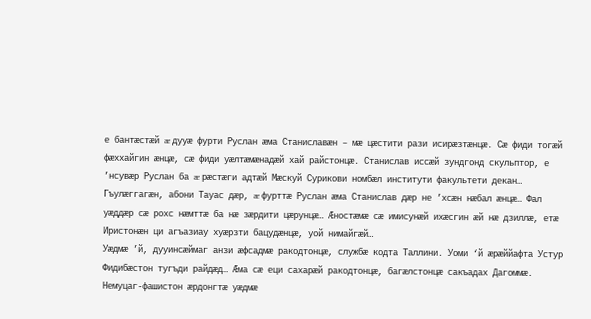е бантæстæй æ дууæ фурти Руслан æма Станиславæн – мæ цæстити рази исирæзтæнцæ. Сæ фиди тогæй фæххайгин æнцæ, сæ фиди уæлтæмæнадæй хай райстонцæ. Станислав иссæй зундгонд скульптор, е ’нсувæр Руслан ба æ рæстæги адтæй Мæскуй Сурикови номбæл институти факультети декан… Гъулæггагæн, абони Тауас дæр, æ фурттæ Руслан æма Станислав дæр не ’хсæн нæбал æнцæ… Фал уæддæр сæ рохс нæмттæ ба нæ зæрдити цæрунцæ… Æностæмæ сæ имисунæй ихæсгин æй нæ дзиллæ, етæ Иристонæн ци агъазиау хуæрзти бацудæнцæ, уой нимайгæй…
Уæдмæ ’й, дууинсæймаг анзи æфсадмæ ракодтонцæ, службæ кодта Таллини. Уоми ‘й æрæййафта Устур Фидибæстон тугъди райдæд… Æма сæ еци сахарæй ракодтонцæ, багæлстонцæ сакъадах Дагоммæ. Немуцаг-фашистон æрдонгтæ уæдмæ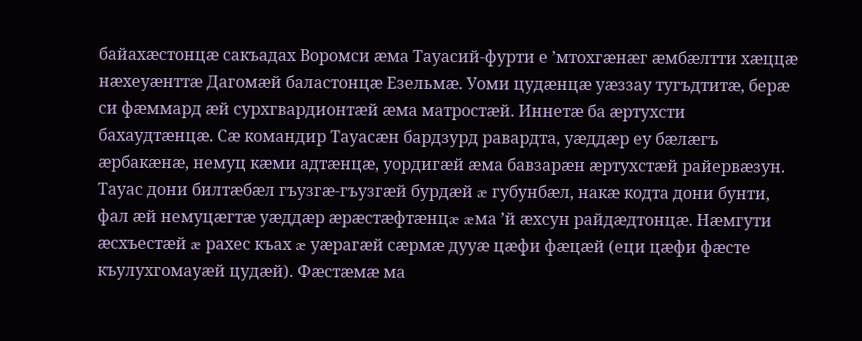байахæстонцæ сакъадах Воромси æма Тауасий-фурти е ’мтохгæнæг æмбæлтти хæццæ нæхеуæнттæ Дагомæй баластонцæ Езельмæ. Уоми цудæнцæ уæззау тугъдтитæ, берæ си фæммард æй сурхгвардионтæй æма матростæй. Иннетæ ба æртухсти бахаудтæнцæ. Сæ командир Тауасæн бардзурд равардта, уæддæр еу бæлæгъ æрбакæнæ, немуц кæми адтæнцæ, уордигæй æма бавзарæн æртухстæй райервæзун. Тауас дони билтæбæл гъузгæ-гъузгæй бурдæй æ губунбæл, накæ кодта дони бунти, фал æй немуцæгтæ уæддæр æрæстæфтæнцæ æма ’й æхсун райдæдтонцæ. Нæмгути æсхъестæй æ рахес къах æ уæрагæй сæрмæ дууæ цæфи фæцæй (еци цæфи фæсте къулухгомауæй цудæй). Фæстæмæ ма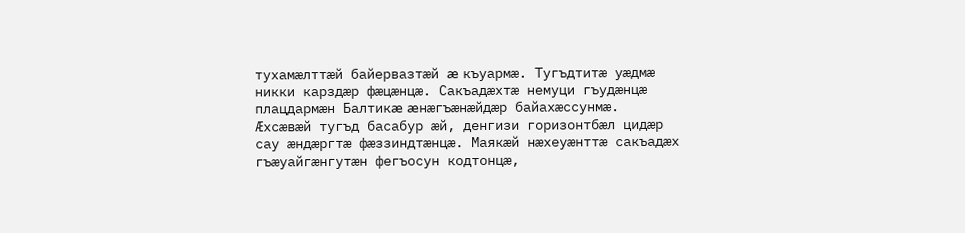тухамæлттæй байервазтæй æ къуармæ. Тугъдтитæ уæдмæ никки карздæр фæцæнцæ. Сакъадæхтæ немуци гъудæнцæ плацдармæн Балтикæ æнæгъæнæйдæр байахæссунмæ. Æхсæвæй тугъд басабур æй, денгизи горизонтбæл цидæр сау æндæргтæ фæззиндтæнцæ. Маякæй нæхеуæнттæ сакъадæх гъæуайгæнгутæн фегъосун кодтонцæ,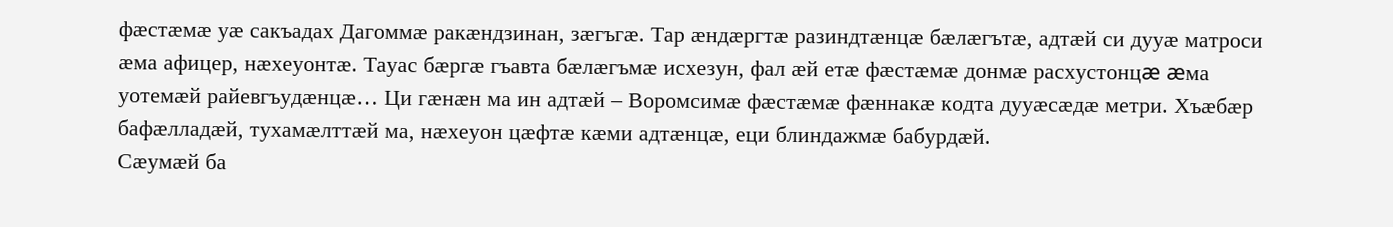фæстæмæ уæ сакъадах Дагоммæ ракæндзинан, зæгъгæ. Тар æндæргтæ разиндтæнцæ бæлæгътæ, адтæй си дууæ матроси æма афицер, нæхеуонтæ. Тауас бæргæ гъавта бæлæгъмæ исхезун, фал æй етæ фæстæмæ донмæ расхустонцæ æма уотемæй райевгъудæнцæ… Ци гæнæн ма ин адтæй – Воромсимæ фæстæмæ фæннакæ кодта дууæсæдæ метри. Хъæбæр бафæлладæй, тухамæлттæй ма, нæхеуон цæфтæ кæми адтæнцæ, еци блиндажмæ бабурдæй.
Сæумæй ба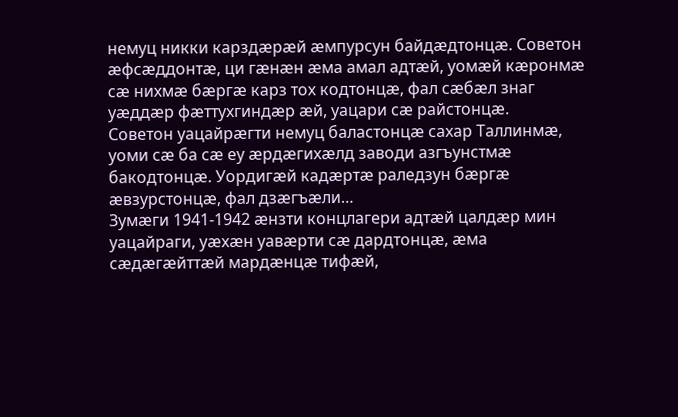немуц никки карздæрæй æмпурсун байдæдтонцæ. Советон æфсæддонтæ, ци гæнæн æма амал адтæй, уомæй кæронмæ сæ нихмæ бæргæ карз тох кодтонцæ, фал сæбæл знаг уæддæр фæттухгиндæр æй, уацари сæ райстонцæ.
Советон уацайрæгти немуц баластонцæ сахар Таллинмæ, уоми сæ ба сæ еу æрдæгихæлд заводи азгъунстмæ бакодтонцæ. Уордигæй кадæртæ раледзун бæргæ æвзурстонцæ, фал дзæгъæли…
Зумæги 1941-1942 æнзти концлагери адтæй цалдæр мин уацайраги, уæхæн уавæрти сæ дардтонцæ, æма сæдæгæйттæй мардæнцæ тифæй,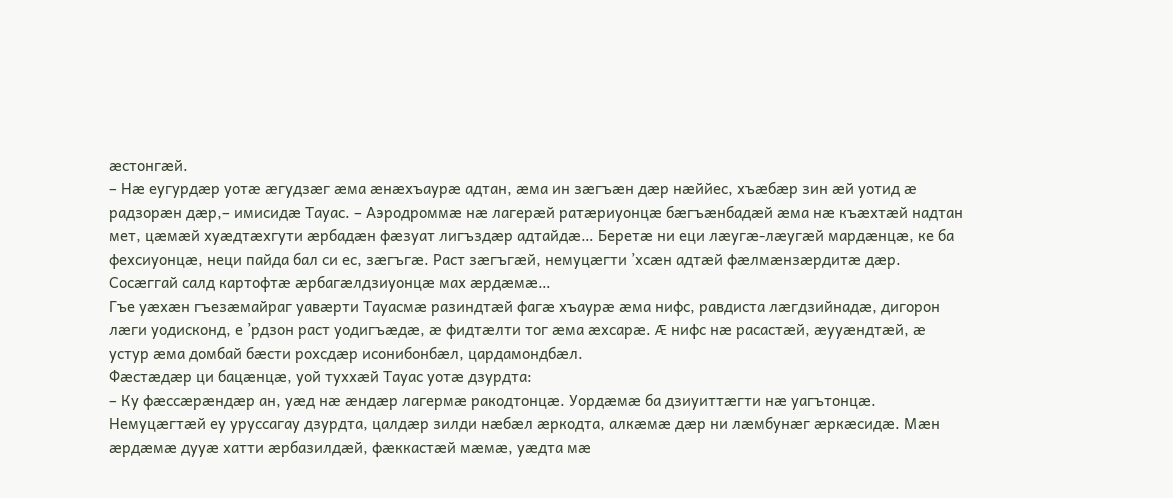æстонгæй.
– Нæ еугурдæр уотæ æгудзæг æма æнæхъаурæ адтан, æма ин зæгъæн дæр нæййес, хъæбæр зин æй уотид æ радзорæн дæр,– имисидæ Тауас. – Аэродроммæ нæ лагерæй ратæриуонцæ бæгъæнбадæй æма нæ къæхтæй надтан мет, цæмæй хуæдтæхгути æрбадæн фæзуат лигъздæр адтайдæ… Беретæ ни еци лæугæ-лæугæй мардæнцæ, ке ба фехсиуонцæ, неци пайда бал си ес, зæгъгæ. Раст зæгъгæй, немуцæгти ’хсæн адтæй фæлмæнзæрдитæ дæр. Сосæггай салд картофтæ æрбагæлдзиуонцæ мах æрдæмæ…
Гъе уæхæн гъезæмайраг уавæрти Тауасмæ разиндтæй фагæ хъаурæ æма нифс, равдиста лæгдзийнадæ, дигорон лæги уодисконд, е ’рдзон раст уодигъæдæ, æ фидтæлти тог æма æхсарæ. Æ нифс нæ расастæй, æууæндтæй, æ устур æма домбай бæсти рохсдæр исонибонбæл, цардамондбæл.
Фæстæдæр ци бацæнцæ, уой туххæй Тауас уотæ дзурдта:
– Ку фæссæрæндæр ан, уæд нæ æндæр лагермæ ракодтонцæ. Уордæмæ ба дзиуиттæгти нæ уагътонцæ. Немуцæгтæй еу уруссагау дзурдта, цалдæр зилди нæбæл æркодта, алкæмæ дæр ни лæмбунæг æркæсидæ. Мæн æрдæмæ дууæ хатти æрбазилдæй, фæккастæй мæмæ, уæдта мæ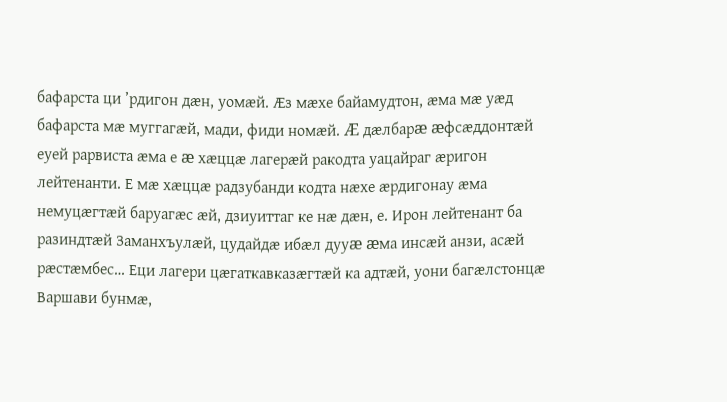бафарста ци ’рдигон дæн, уомæй. Æз мæхе байамудтон, æма мæ уæд бафарста мæ муггагæй, мади, фиди номæй. Æ дæлбарæ æфсæддонтæй еуей рарвиста æма е æ хæццæ лагерæй ракодта уацайраг æригон лейтенанти. Е мæ хæццæ радзубанди кодта нæхе æрдигонау æма немуцæгтæй баруагæс æй, дзиуиттаг ке нæ дæн, е. Ирон лейтенант ба разиндтæй Заманхъулæй, цудайдæ ибæл дууæ æма инсæй анзи, асæй рæстæмбес… Еци лагери цæгаткавказæгтæй ка адтæй, уони багæлстонцæ Варшави бунмæ,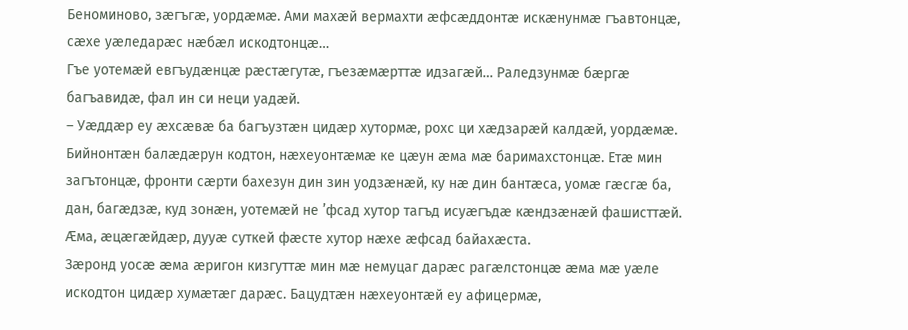Беноминово, зæгъгæ, уордæмæ. Ами махæй вермахти æфсæддонтæ искæнунмæ гъавтонцæ, сæхе уæледарæс нæбæл искодтонцæ…
Гъе уотемæй евгъудæнцæ рæстæгутæ, гъезæмæрттæ идзагæй… Раледзунмæ бæргæ багъавидæ, фал ин си неци уадæй.
– Уæддæр еу æхсæвæ ба багъузтæн цидæр хутормæ, рохс ци хæдзарæй калдæй, уордæмæ. Бийнонтæн балæдæрун кодтон, нæхеуонтæмæ ке цæун æма мæ баримахстонцæ. Етæ мин загътонцæ, фронти сæрти бахезун дин зин уодзæнæй, ку нæ дин бантæса, уомæ гæсгæ ба, дан, багæдзæ, куд зонæн, уотемæй не ’фсад хутор тагъд исуæгъдæ кæндзæнæй фашисттæй. Æма, æцæгæйдæр, дууæ суткей фæсте хутор нæхе æфсад байахæста.
Зæронд уосæ æма æригон кизгуттæ мин мæ немуцаг дарæс рагæлстонцæ æма мæ уæле искодтон цидæр хумæтæг дарæс. Бацудтæн нæхеуонтæй еу афицермæ,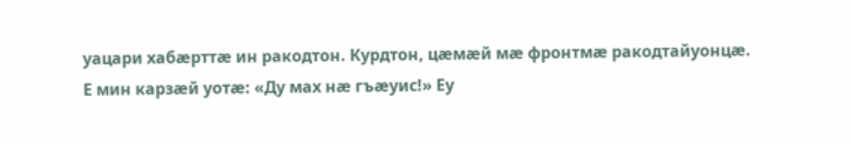уацари хабæрттæ ин ракодтон. Курдтон, цæмæй мæ фронтмæ ракодтайуонцæ. Е мин карзæй уотæ: «Ду мах нæ гъæуис!» Еу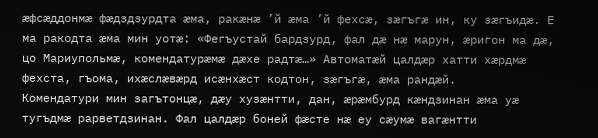æфсæддонмæ фæдздзурдта æма, ракæнæ ’й æма ’й фехсæ, зæгъгæ ин, ку зæгъидæ. Е ма ракодта æма мин уотæ: «Фегъустай бардзурд, фал дæ нæ марун, æригон ма дæ, цо Мариупольмæ, комендатурæмæ дæхе радтæ…» Автоматæй цалдæр хатти хæрдмæ фехста, гъома, ихæслæвæрд исæнхæст кодтон, зæгъгæ, æма рандæй.
Комендатури мин загътонцæ, дæу хузæнтти, дан, æрæмбурд кæндзинан æма уæ тугъдмæ рарветдзинан. Фал цалдæр боней фæсте нæ еу сæумæ вагæнтти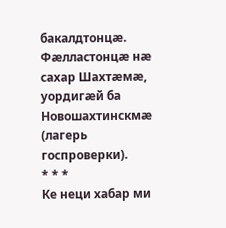бакалдтонцæ. Фæлластонцæ нæ сахар Шахтæмæ, уордигæй ба Новошахтинскмæ (лагерь госпроверки).
* * *
Ке неци хабар ми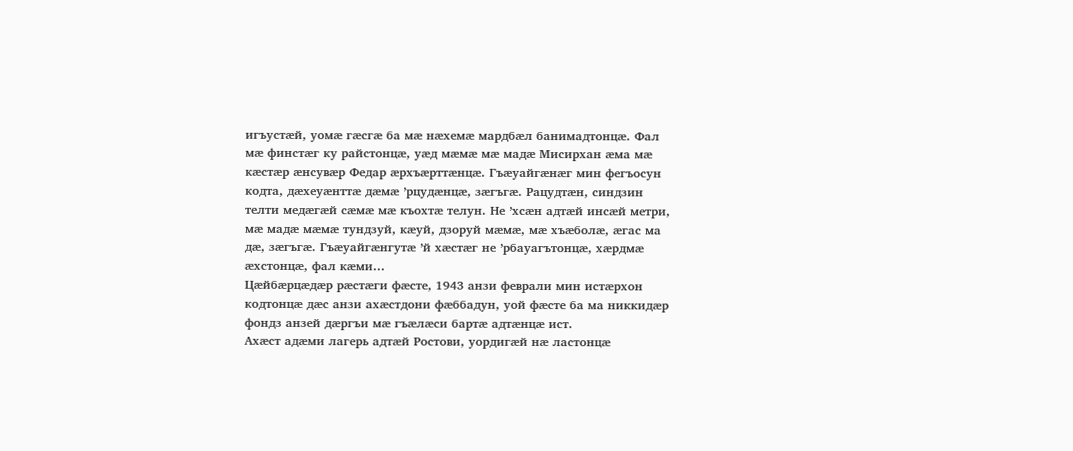игъустæй, уомæ гæсгæ ба мæ нæхемæ мардбæл банимадтонцæ. Фал мæ финстæг ку райстонцæ, уæд мæмæ мæ мадæ Мисирхан æма мæ кæстæр æнсувæр Федар æрхъæрттæнцæ. Гъæуайгæнæг мин фегъосун кодта, дæхеуæнттæ дæмæ ’рцудæнцæ, зæгъгæ. Рацудтæн, синдзин телти медæгæй сæмæ мæ къохтæ телун. Не ’хсæн адтæй инсæй метри, мæ мадæ мæмæ тундзуй, кæуй, дзоруй мæмæ, мæ хъæболæ, æгас ма дæ, зæгъгæ. Гъæуайгæнгутæ ’й хæстæг не ’рбауагътонцæ, хæрдмæ æхстонцæ, фал кæми…
Цæйбæрцæдæр рæстæги фæсте, 1943 анзи феврали мин истæрхон кодтонцæ дæс анзи ахæстдони фæббадун, уой фæсте ба ма никкидæр фондз анзей дæргъи мæ гъæлæси бартæ адтæнцæ ист.
Ахæст адæми лагерь адтæй Ростови, уордигæй нæ ластонцæ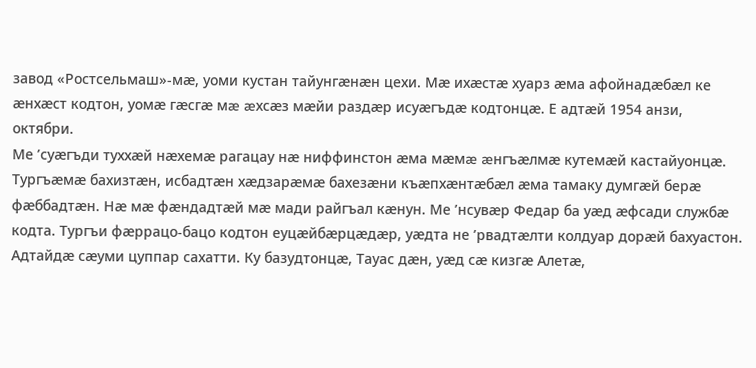завод «Ростсельмаш»-мæ, уоми кустан тайунгæнæн цехи. Мæ ихæстæ хуарз æма афойнадæбæл ке æнхæст кодтон, уомæ гæсгæ мæ æхсæз мæйи раздæр исуæгъдæ кодтонцæ. Е адтæй 1954 анзи, октябри.
Ме ’суæгъди туххæй нæхемæ рагацау нæ ниффинстон æма мæмæ æнгъæлмæ кутемæй кастайуонцæ. Тургъæмæ бахизтæн, исбадтæн хæдзарæмæ бахезæни къæпхæнтæбæл æма тамаку думгæй берæ фæббадтæн. Нæ мæ фæндадтæй мæ мади райгъал кæнун. Ме ’нсувæр Федар ба уæд æфсади службæ кодта. Тургъи фæррацо-бацо кодтон еуцæйбæрцæдæр, уæдта не ’рвадтæлти колдуар дорæй бахуастон. Адтайдæ сæуми цуппар сахатти. Ку базудтонцæ, Тауас дæн, уæд сæ кизгæ Алетæ,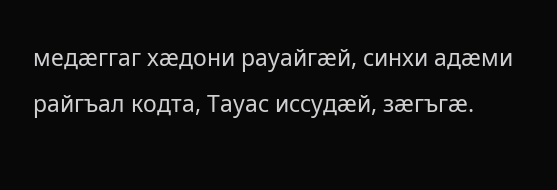медæггаг хæдони рауайгæй, синхи адæми райгъал кодта, Тауас иссудæй, зæгъгæ.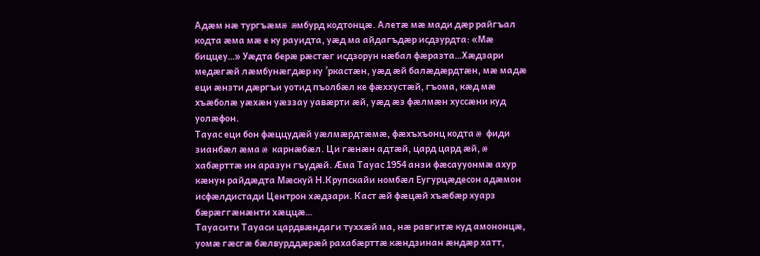Адæм нæ тургъæмæ æмбурд кодтонцæ. Алетæ мæ мади дæр райгъал кодта æма мæ е ку рауидта, уæд ма айдагъдæр исдзурдта: «Мæ биццеу…» Уæдта берæ рæстæг исдзорун нæбал фæразта…Хæдзари медæгæй лæмбунæгдæр ку ’ркастæн, уæд æй балæдæрдтæн, мæ мадæ еци æнзти дæргъи уотид пъолбæл ке фæххустæй, гъома, кæд мæ хъæболæ уæхæн уæззау уавæрти æй, уæд æз фæлмæн хуссæни куд уолæфон.
Тауас еци бон фæццудæй уæлмæрдтæмæ, фæхъхъонц кодта æ фиди зианбæл æма æ карнæбæл. Ци гæнæн адтæй, цард цард æй, æ хабæрттæ ин аразун гъудæй. Æма Тауас 1954 анзи фæсаууонмæ ахур кæнун райдæдта Мæскуй Н.Крупскайи номбæл Еугурцæдесон адæмон исфæлдистади Центрон хæдзари. Каст æй фæцæй хъæбæр хуарз бæрæггæнæнти хæццæ…
Тауасити Тауаси цардвæндаги туххæй ма, нæ равгитæ куд амононцæ, уомæ гæсгæ бæлвурддæрæй рахабæрттæ кæндзинан æндæр хатт,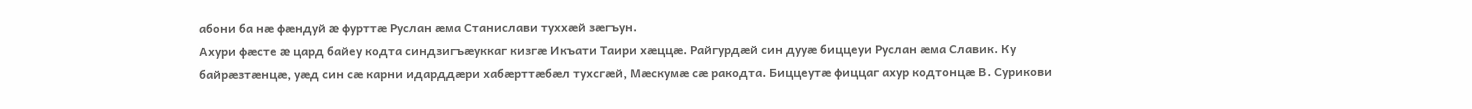абони ба нæ фæндуй æ фурттæ Руслан æма Станислави туххæй зæгъун.
Ахури фæсте æ цард байеу кодта синдзигъæуккаг кизгæ Икъати Таири хæццæ. Райгурдæй син дууæ биццеуи Руслан æма Славик. Ку байрæзтæнцæ, уæд син сæ карни идарддæри хабæрттæбæл тухсгæй, Мæскумæ сæ ракодта. Биццеутæ фиццаг ахур кодтонцæ В. Сурикови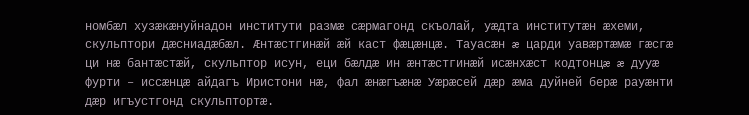номбæл хузæкæнуйнадон институти размæ сæрмагонд скъолай, уæдта институтæн æхеми, скульптори дæсниадæбæл. Æнтæстгинæй æй каст фæцæнцæ. Тауасæн æ царди уавæртæмæ гæсгæ ци нæ бантæстæй, скульптор исун, еци бæлдæ ин æнтæстгинæй исæнхæст кодтонцæ æ дууæ фурти – иссæнцæ айдагъ Иристони нæ, фал æнæгъæнæ Уæрæсей дæр æма дуйней берæ рауæнти дæр игъустгонд скульптортæ.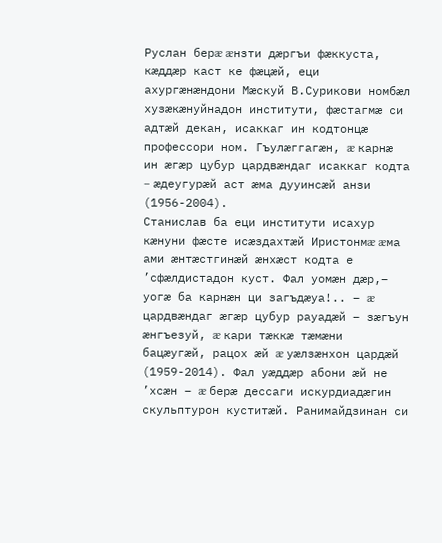Руслан берæ æнзти дæргъи фæккуста, кæддæр каст ке фæцæй, еци ахургæнæндони Мæскуй В.Сурикови номбæл хузæкæнуйнадон институти, фæстагмæ си адтæй декан, исаккаг ин кодтонцæ профессори ном. Гъулæггагæн, æ карнæ ин æгæр цубур цардвæндаг исаккаг кодта – æдеугурæй аст æма дууинсæй анзи (1956-2004).
Станислав ба еци институти исахур кæнуни фæсте исæздахтæй Иристонмæ æма ами æнтæстгинæй æнхæст кодта е ’сфæлдистадон куст. Фал уомæн дæр,– уогæ ба карнæн ци загъдæуа!.. – æ цардвæндаг æгæр цубур рауадæй – зæгъун æнгъезуй, æ кари тæккæ тæмæни бацæугæй, рацох æй æ уæлзæнхон цардæй (1959-2014). Фал уæддæр абони æй не ’хсæн – æ берæ дессаги искурдиадæгин скульптурон куститæй. Ранимайдзинан си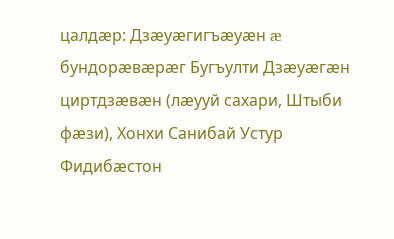цалдæр: Дзæуæгигъæуæн æ бундорæвæрæг Бугъулти Дзæуæгæн циртдзæвæн (лæууй сахари, Штыби фæзи), Хонхи Санибай Устур Фидибæстон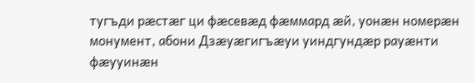тугъди рæстæг ци фæсевæд фæммард æй, уонæн номерæн монумент, абони Дзæуæгигъæуи уиндгундæр рауæнти фæууинæн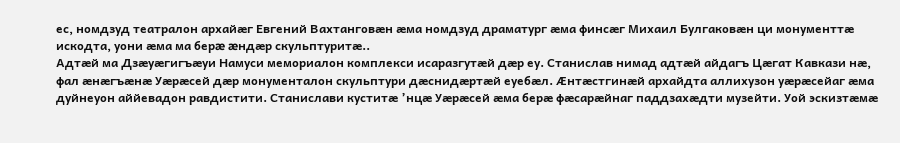ес, номдзуд театралон архайæг Евгений Вахтанговæн æма номдзуд драматург æма финсæг Михаил Булгаковæн ци монументтæ искодта, уони æма ма берæ æндæр скульптуритæ..
Адтæй ма Дзæуæгигъæуи Намуси мемориалон комплекси исаразгутæй дæр еу. Станислав нимад адтæй айдагъ Цæгат Кавкази нæ, фал æнæгъæнæ Уæрæсей дæр монументалон скульптури дæснидæртæй еуебæл. Æнтæстгинæй архайдта аллихузон уæрæсейаг æма дуйнеуон аййевадон равдистити. Станислави куститæ ’нцæ Уæрæсей æма берæ фæсарæйнаг паддзахæдти музейти. Уой эскизтæмæ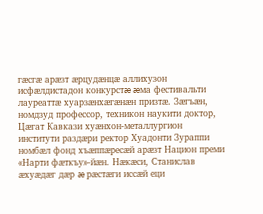гæсгæ арæзт æрцудæнцæ аллихузон исфæлдистадон конкурстæ æма фестивальти лауреаттæ хуарзæнхæгæнæн призтæ. Зæгъæн, номдзуд профессор, техникон наукити доктор, Цæгат Кавкази хуæнхон-металлургион институти раздæри ректор Хуадонти Зураппи номбæл фонд хъæппæресæй арæзт Национ преми «Нарти фæткъу»-йæн. Нæкæси, Станислав æхуæдæг дæр æ рæстæги иссæй еци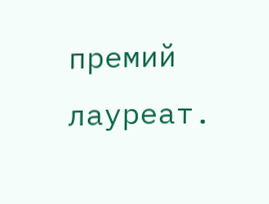премий лауреат.